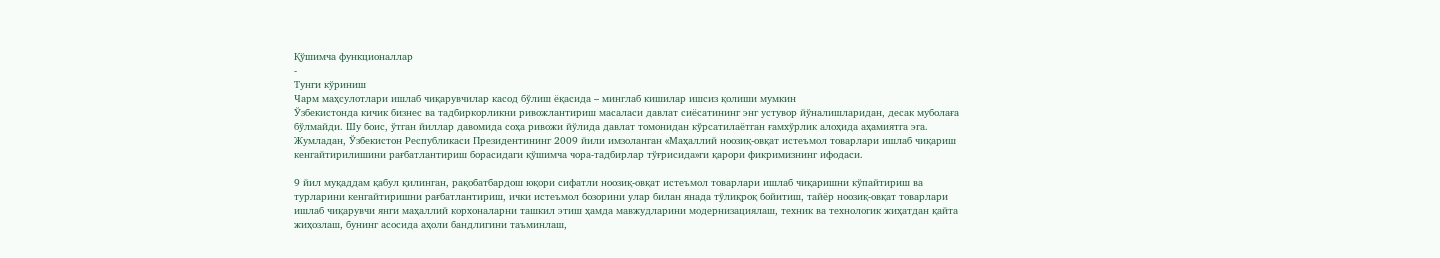Қўшимча функционаллар
-
Тунги кўриниш
Чарм маҳсулотлари ишлаб чиқарувчилар касод бўлиш ёқасида – минглаб кишилар ишсиз қолиши мумкин
Ўзбекистонда кичик бизнес ва тадбиркорликни ривожлантириш масаласи давлат сиёсатининг энг устувор йўналишларидан, десак муболаға бўлмайди. Шу боис, ўтган йиллар давомида соҳа ривожи йўлида давлат томонидан кўрсатилаётган ғамхўрлик алоҳида аҳамиятга эга.
Жумладан, Ўзбекистон Республикаси Президентининг 2009 йили имзоланган «Маҳаллий ноозиқ-овқат истеъмол товарлари ишлаб чиқариш кенгайтирилишини рағбатлантириш борасидаги қўшимча чора-тадбирлар тўғрисида»ги қарори фикримизнинг ифодаси.

9 йил муқаддам қабул қилинган, рақобатбардош юқори сифатли ноозиқ-овқат истеъмол товарлари ишлаб чиқаришни кўпайтириш ва турларини кенгайтиришни рағбатлантириш, ички истеъмол бозорини улар билан янада тўлиқроқ бойитиш, тайёр ноозиқ-овқат товарлари ишлаб чиқарувчи янги маҳаллий корхоналарни ташкил этиш ҳамда мавжудларини модернизациялаш, техник ва технологик жиҳатдан қайта жиҳозлаш, бунинг асосида аҳоли бандлигини таъминлаш,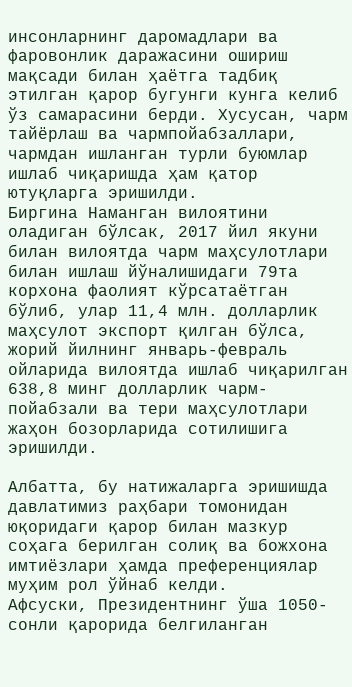инсонларнинг даромадлари ва фаровонлик даражасини ошириш мақсади билан ҳаётга тадбиқ этилган қарор бугунги кунга келиб ўз самарасини берди. Хусусан, чарм тайёрлаш ва чармпойабзаллари, чармдан ишланган турли буюмлар ишлаб чиқаришда ҳам қатор ютуқларга эришилди.
Биргина Наманган вилоятини оладиган бўлсак, 2017 йил якуни билан вилоятда чарм маҳсулотлари билан ишлаш йўналишидаги 79та корхона фаолият кўрсатаётган бўлиб, улар 11,4 млн. долларлик маҳсулот экспорт қилган бўлса, жорий йилнинг январь-февраль ойларида вилоятда ишлаб чиқарилган 638,8 минг долларлик чарм-пойабзали ва тери маҳсулотлари жаҳон бозорларида сотилишига эришилди.

Албатта, бу натижаларга эришишда давлатимиз раҳбари томонидан юқоридаги қарор билан мазкур соҳага берилган солиқ ва божхона имтиёзлари ҳамда преференциялар муҳим рол ўйнаб келди.
Афсуски, Президентнинг ўша 1050-сонли қарорида белгиланган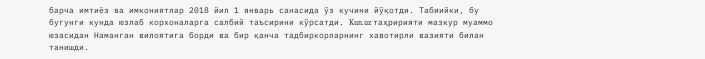барча имтиёз ва имкониятлар 2018 йил 1 январь санасида ўз кучини йўқотди. Табиийки, бу бугунги кунда юзлаб корхоналарга салбий таъсирини кўрсатди. Kun.uz таҳририяти мазкур муаммо юзасидан Наманган вилоятига борди ва бир қанча тадбиркорларнинг хавотирли вазияти билан танишди.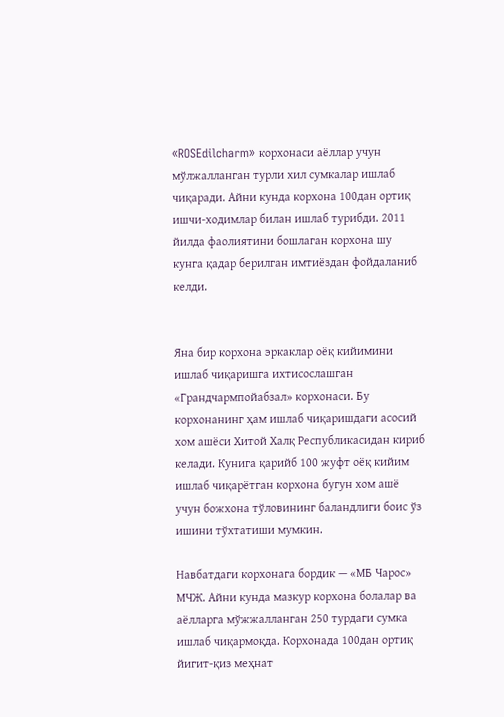«ROSEdilcharm» корхонаси аёллар учун мўлжалланган турли хил сумкалар ишлаб чиқаради. Айни кунда корхона 100дан ортиқ ишчи-ходимлар билан ишлаб турибди. 2011 йилда фаолиятини бошлаган корхона шу кунга қадар берилган имтиёздан фойдаланиб келди.


Яна бир корхона эркаклар оёқ кийимини ишлаб чиқаришга ихтисослашган «Грандчармпойабзал» корхонаси. Бу корхонанинг ҳам ишлаб чиқаришдаги асосий хом ашёси Хитой Халқ Республикасидан кириб келади. Кунига қарийб 100 жуфт оёқ кийим ишлаб чиқарётган корхона бугун хом ашё учун божхона тўловининг баландлиги боис ўз ишини тўхтатиши мумкин.

Навбатдаги корхонага бордик — «МБ Чарос» МЧЖ. Айни кунда мазкур корхона болалар ва аёлларга мўжжалланган 250 турдаги сумка ишлаб чиқармоқда. Корхонада 100дан ортиқ йигит-қиз меҳнат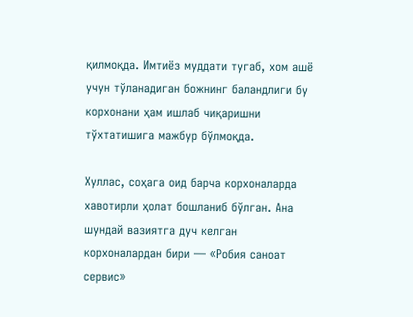қилмоқда. Имтиёз муддати тугаб, хом ашё учун тўланадиган божнинг баландлиги бу корхонани ҳам ишлаб чиқаришни тўхтатишига мажбур бўлмоқда.

Хуллас, соҳага оид барча корхоналарда хавотирли ҳолат бошланиб бўлган. Ана шундай вазиятга дуч келган корхоналардан бири — «Робия саноат сервис»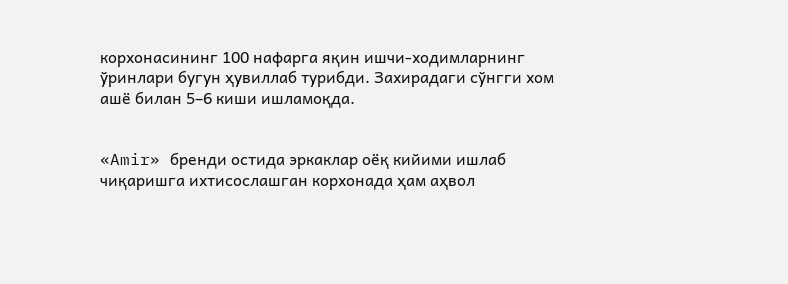корхонасининг 100 нафарга яқин ишчи-ходимларнинг ўринлари бугун ҳувиллаб турибди. Захирадаги сўнгги хом ашё билан 5–6 киши ишламоқда.


«Amir» бренди остида эркаклар оёқ кийими ишлаб чиқаришга ихтисослашган корхонада ҳам аҳвол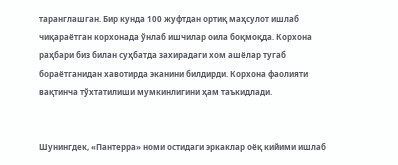таранглашган. Бир кунда 100 жуфтдан ортиқ маҳсулот ишлаб чиқараётган корхонада ўнлаб ишчилар оила боқмоқда. Корхона раҳбари биз билан суҳбатда захирадаги хом ашёлар тугаб бораётганидан хавотирда эканини билдирди. Корхона фаолияти вақтинча тўхтатилиши мумкинлигини ҳам таъкидлади.


Шунингдек, «Пантерра» номи остидаги эркаклар оёқ кийими ишлаб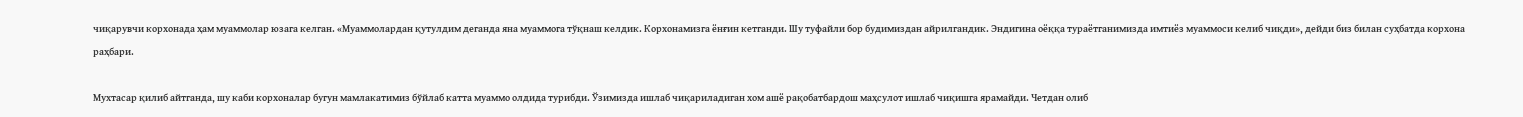чиқарувчи корхонада ҳам муаммолар юзага келган. «Муаммолардан қутулдим деганда яна муаммога тўқнаш келдик. Корхонамизга ёнғин кетганди. Шу туфайли бор будимиздан айрилгандик. Эндигина оёққа тураётганимизда имтиёз муаммоси келиб чиқди», дейди биз билан суҳбатда корхона раҳбари.

Мухтасар қилиб айтганда, шу каби корхоналар бугун мамлакатимиз бўйлаб катта муаммо олдида турибди. Ўзимизда ишлаб чиқариладиган хом ашё рақобатбардош маҳсулот ишлаб чиқишга ярамайди. Четдан олиб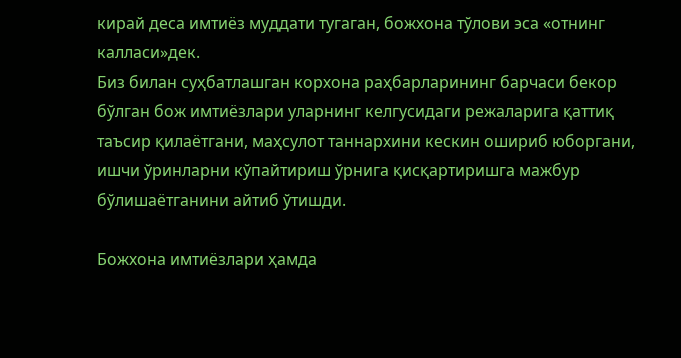кирай деса имтиёз муддати тугаган, божхона тўлови эса «отнинг калласи»дек.
Биз билан суҳбатлашган корхона раҳбарларининг барчаси бекор бўлган бож имтиёзлари уларнинг келгусидаги режаларига қаттиқ таъсир қилаётгани, маҳсулот таннархини кескин ошириб юборгани, ишчи ўринларни кўпайтириш ўрнига қисқартиришга мажбур бўлишаётганини айтиб ўтишди.

Божхона имтиёзлари ҳамда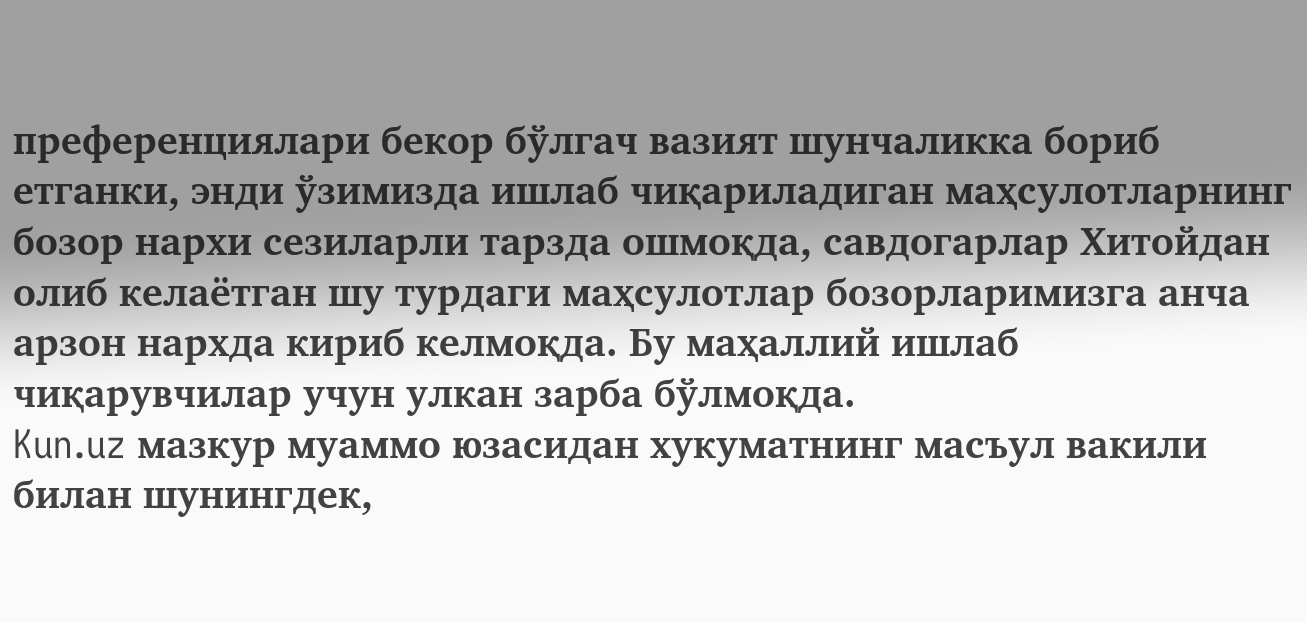преференциялари бекор бўлгач вазият шунчаликка бориб етганки, энди ўзимизда ишлаб чиқариладиган маҳсулотларнинг бозор нархи сезиларли тарзда ошмоқда, савдогарлар Хитойдан олиб келаётган шу турдаги маҳсулотлар бозорларимизга анча арзон нархда кириб келмоқда. Бу маҳаллий ишлаб чиқарувчилар учун улкан зарба бўлмоқда.
Kun.uz мазкур муаммо юзасидан хукуматнинг масъул вакили билан шунингдек,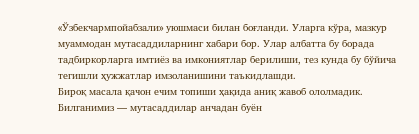«Ўзбекчармпойабзали» уюшмаси билан боғланди. Уларга кўра, мазкур муаммодан мутасаддиларнинг хабари бор. Улар албатта бу борада тадбиркорларга имтиёз ва имкониятлар берилиши, тез кунда бу бўйича тегишли ҳужжатлар имзоланишини таъкидлашди.
Бироқ масала қачон ечим топиши ҳақида аниқ жавоб ололмадик. Билганимиз — мутасаддилар анчадан буён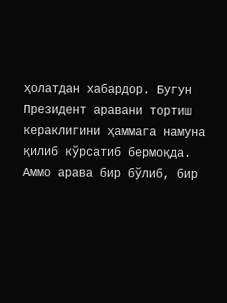ҳолатдан хабардор. Бугун Президент аравани тортиш кераклигини ҳаммага намуна қилиб кўрсатиб бермоқда. Аммо арава бир бўлиб, бир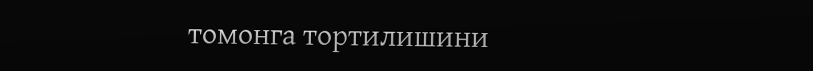томонга тортилишини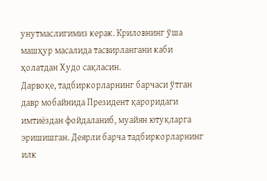унутмаслигимиз керак. Криловнинг ўша машҳур масалида тасвирлангани каби ҳолатдан Худо сақласин.
Дарвоқе, тадбиркорларнинг барчаси ўтган давр мобайнида Президент қароридаги имтиёздан фойдаланиб, муайян ютуқларга эришишган. Деярли барча тадбиркорларнинг илк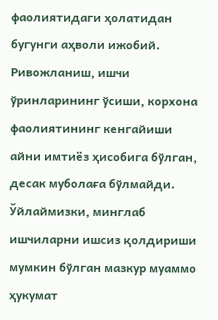фаолиятидаги ҳолатидан бугунги аҳволи ижобий. Ривожланиш, ишчи ўринларининг ўсиши, корхона фаолиятининг кенгайиши айни имтиёз ҳисобига бўлган, десак муболаға бўлмайди.
Ўйлаймизки, минглаб ишчиларни ишсиз қолдириши мумкин бўлган мазкур муаммо ҳукумат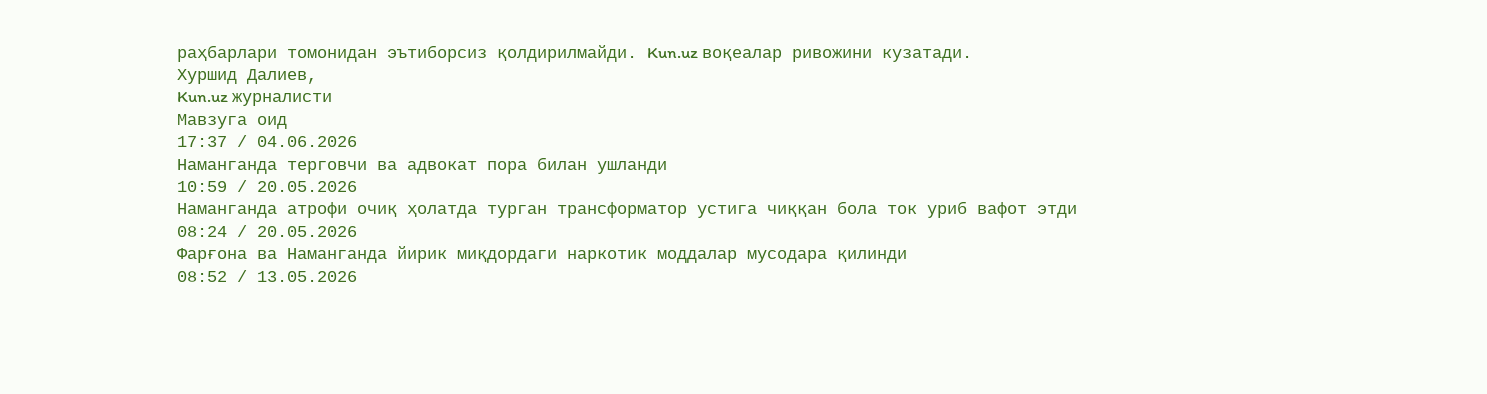раҳбарлари томонидан эътиборсиз қолдирилмайди. Kun.uz воқеалар ривожини кузатади.
Хуршид Далиев,
Kun.uz журналисти
Мавзуга оид
17:37 / 04.06.2026
Наманганда терговчи ва адвокат пора билан ушланди
10:59 / 20.05.2026
Наманганда атрофи очиқ ҳолатда турган трансформатор устига чиққан бола ток уриб вафот этди
08:24 / 20.05.2026
Фарғона ва Наманганда йирик миқдордаги наркотик моддалар мусодара қилинди
08:52 / 13.05.2026